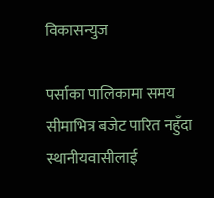विकासन्युज

पर्साका पालिकामा समय सीमाभित्र बजेट पारित नहुँदा स्थानीयवासीलाई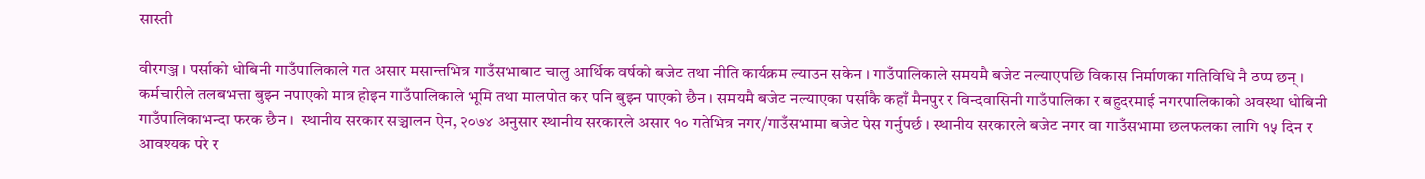सास्ती

वीरगञ्ज । पर्साको धोबिनी गाउँपालिकाले गत असार मसान्तभित्र गाउँसभाबाट चालु आर्थिक वर्षको बजेट तथा नीति कार्यक्रम ल्याउन सकेन । गाउँपालिकाले समयमै बजेट नल्याएपछि विकास निर्माणका गतिविधि नै ठप्प छन् । कर्मचारीले तलबभत्ता बुझ्न नपाएको मात्र होइन गाउँपालिकाले भूमि तथा मालपोत कर पनि बुझ्न पाएको छैन । समयमै बजेट नल्याएका पर्साकै कहाँ मैनपुर र विन्दवासिनी गाउँपालिका र बहुदरमाई नगरपालिकाको अवस्था धोबिनी गाउँपालिकाभन्दा फरक छैन ।  स्थानीय सरकार सञ्चालन ऐन, २०७४ अनुसार स्थानीय सरकारले असार १० गतेभित्र नगर/गाउँसभामा बजेट पेस गर्नुपर्छ । स्थानीय सरकारले बजेट नगर वा गाउँसभामा छलफलका लागि १५ दिन र आवश्यक परे र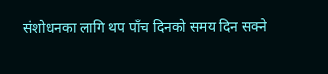संशोधनका लागि थप पाँच दिनको समय दिन सक्ने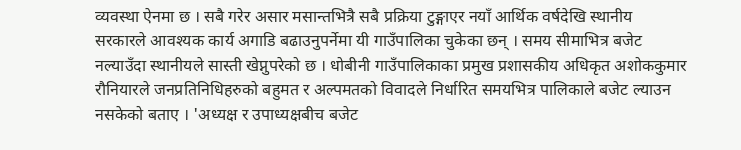व्यवस्था ऐनमा छ । सबै गरेर असार मसान्तभित्रै सबै प्रक्रिया टुङ्गाएर नयाँ आर्थिक वर्षदेखि स्थानीय सरकारले आवश्यक कार्य अगाडि बढाउनुपर्नेमा यी गाउँपालिका चुकेका छन् । समय सीमाभित्र बजेट नल्याउँदा स्थानीयले सास्ती खेप्नुपरेको छ । धोबीनी गाउँपालिकाका प्रमुख प्रशासकीय अधिकृत अशोककुमार रौनियारले जनप्रतिनिधिहरुको बहुमत र अल्पमतको विवादले निर्धारित समयभित्र पालिकाले बजेट ल्याउन नसकेको बताए । 'अध्यक्ष र उपाध्यक्षबीच बजेट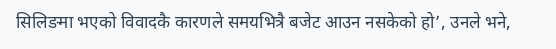सिलिङमा भएको विवादकै कारणले समयभित्रै बजेट आउन नसकेको हो’, उनले भने,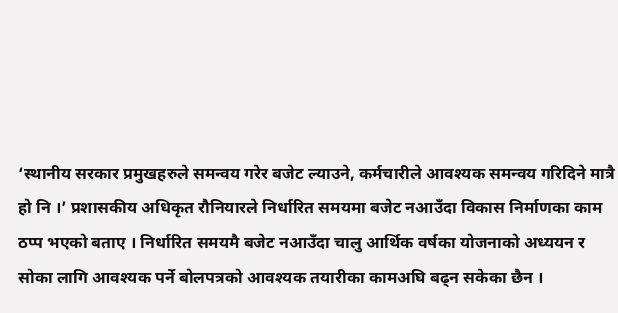‘स्थानीय सरकार प्रमुखहरुले समन्वय गरेर बजेट ल्याउने, कर्मचारीले आवश्यक समन्वय गरिदिने मात्रै हो नि ।’ प्रशासकीय अधिकृत रौनियारले निर्धारित समयमा बजेट नआउँदा विकास निर्माणका काम ठप्प भएको बताए । निर्धारित समयमै बजेट नआउँदा चालु आर्थिक वर्षका योजनाको अध्ययन र सोका लागि आवश्यक पर्ने बोलपत्रको आवश्यक तयारीका कामअघि बढ्न सकेका छैन ।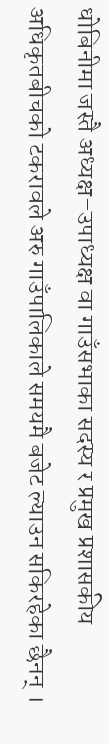धोबिनीमा जस्तै अध्यक्ष–उपाध्यक्ष वा गाउँसभाका सदस्य र प्रमुख प्रशासकीय अधिकृतबीचको टकरावले अरु गाउँपालिकाले समयमै बजेट ल्याउन सकिरहेका छैनन् ।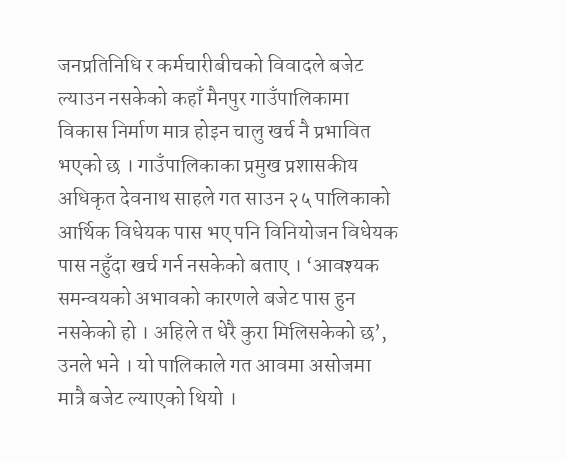जनप्रतिनिधि र कर्मचारीबीचको विवादले बजेट ल्याउन नसकेको कहाँ मैनपुर गाउँपालिकामा विकास निर्माण मात्र होइन चालु खर्च नै प्रभावित भएको छ । गाउँपालिकाका प्रमुख प्रशासकीय अधिकृत देवनाथ साहले गत साउन २५ पालिकाको आर्थिक विधेयक पास भए पनि विनियोजन विधेयक पास नहुँदा खर्च गर्न नसकेको बताए । ‘आवश्यक समन्वयको अभावको कारणले बजेट पास हुन नसकेको हो । अहिले त धेरै कुरा मिलिसकेको छ’, उनले भने । यो पालिकाले गत आवमा असोजमा मात्रै बजेट ल्याएको थियो ।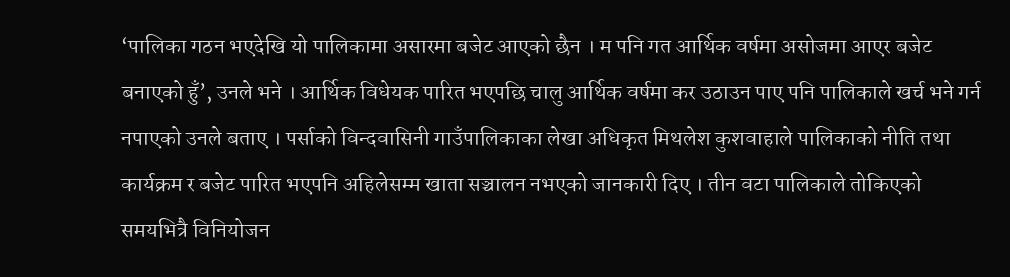‘पालिका गठन भएदेखि यो पालिकामा असारमा बजेट आएको छैन । म पनि गत आर्थिक वर्षमा असोजमा आएर बजेट बनाएको हुँ’, उनले भने । आर्थिक विधेयक पारित भएपछि चालु आर्थिक वर्षमा कर उठाउन पाए पनि पालिकाले खर्च भने गर्न नपाएको उनले बताए । पर्साको विन्दवासिनी गाउँपालिकाका लेखा अधिकृत मिथलेश कुशवाहाले पालिकाको नीति तथा कार्यक्रम र बजेट पारित भएपनि अहिलेसम्म खाता सञ्चालन नभएको जानकारी दिए । तीन वटा पालिकाले तोकिएको समयभित्रै विनियोजन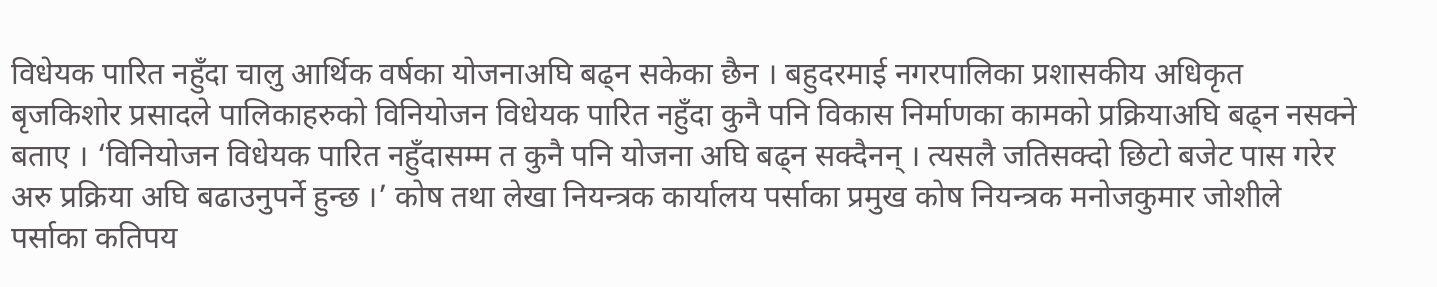विधेयक पारित नहुँदा चालु आर्थिक वर्षका योजनाअघि बढ्न सकेका छैन । बहुदरमाई नगरपालिका प्रशासकीय अधिकृत बृजकिशोर प्रसादले पालिकाहरुको विनियोजन विधेयक पारित नहुँदा कुनै पनि विकास निर्माणका कामको प्रक्रियाअघि बढ्न नसक्ने बताए । ‘विनियोजन विधेयक पारित नहुँदासम्म त कुनै पनि योजना अघि बढ्न सक्दैनन् । त्यसलै जतिसक्दो छिटो बजेट पास गरेर अरु प्रक्रिया अघि बढाउनुपर्ने हुन्छ ।’ कोष तथा लेखा नियन्त्रक कार्यालय पर्साका प्रमुख कोष नियन्त्रक मनोजकुमार जोशीले पर्साका कतिपय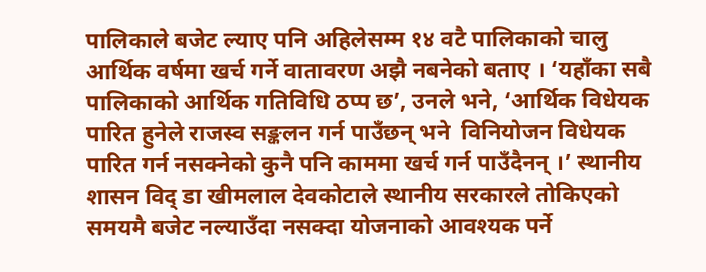पालिकाले बजेट ल्याए पनि अहिलेसम्म १४ वटै पालिकाको चालु आर्थिक वर्षमा खर्च गर्ने वातावरण अझै नबनेको बताए । ‘यहाँका सबै पालिकाको आर्थिक गतिविधि ठप्प छ’, उनले भने, ‘आर्थिक विधेयक पारित हुनेले राजस्व सङ्कलन गर्न पाउँछन् भने  विनियोजन विधेयक पारित गर्न नसक्नेको कुनै पनि काममा खर्च गर्न पाउँदैनन् ।’ स्थानीय शासन विद् डा खीमलाल देवकोटाले स्थानीय सरकारले तोकिएको समयमै बजेट नल्याउँदा नसक्दा योजनाको आवश्यक पर्ने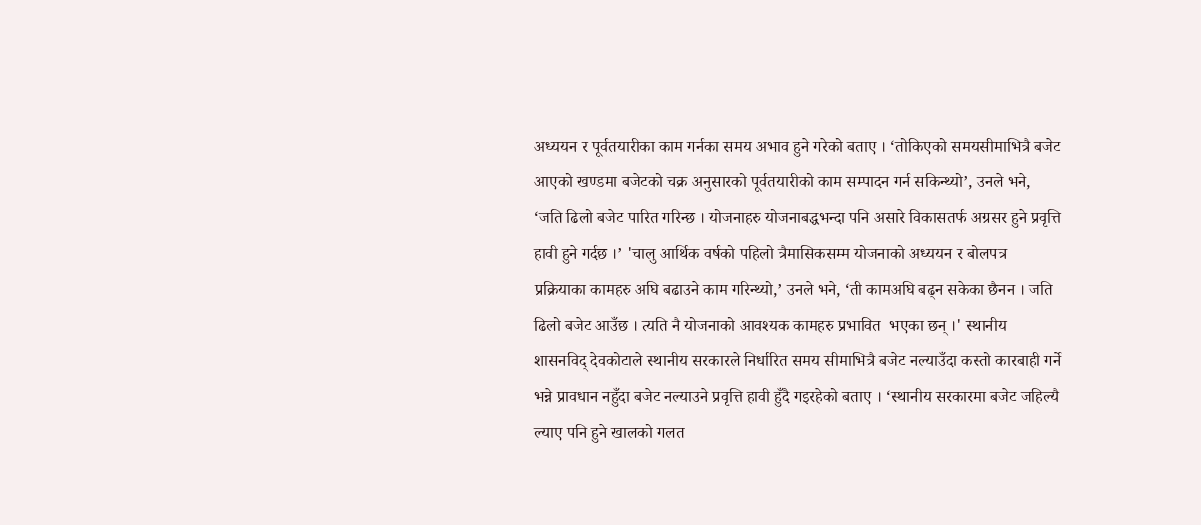अध्ययन र पूर्वतयारीका काम गर्नका समय अभाव हुने गरेको बताए । ‘तोकिएको समयसीमाभित्रै बजेट आएको खण्डमा बजेटको चक्र अनुसारको पूर्वतयारीको काम सम्पादन गर्न सकिन्थ्यो’, उनले भने, ‘जति ढिलो बजेट पारित गरिन्छ । योजनाहरु योजनाबद्धभन्दा पनि असारे विकासतर्फ अग्रसर हुने प्रवृत्ति हावी हुने गर्दछ ।’ 'चालु आर्थिक वर्षको पहिलो त्रैमासिकसम्म योजनाको अध्ययन र बोलपत्र प्रक्रियाका कामहरु अघि बढाउने काम गरिन्थ्यो,’ उनले भने, ‘ती कामअघि बढ्न सकेका छैनन । जति ढिलो बजेट आउँछ । त्यति नै योजनाको आवश्यक कामहरु प्रभावित  भएका छन् ।' स्थानीय शासनविद् देवकोटाले स्थानीय सरकारले निर्धारित समय सीमाभित्रै बजेट नल्याउँदा कस्तो कारबाही गर्ने भन्ने प्रावधान नहुँदा बजेट नल्याउने प्रवृत्ति हावी हुँदै गइरहेको बताए । ‘स्थानीय सरकारमा बजेट जहिल्यै ल्याए पनि हुने खालको गलत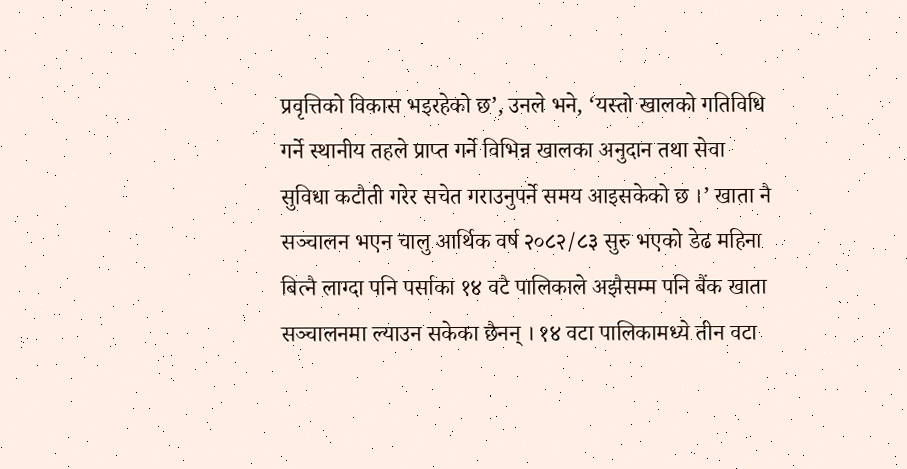प्रवृत्तिको विकास भइरहेको छ’, उनले भने, ‘यस्तो खालको गतिविधि गर्ने स्थानीय तहले प्राप्त गर्ने विभिन्न खालका अनुदान तथा सेवा सुविधा कटौती गरेर सचेत गराउनुपर्ने समय आइसकेको छ ।’ खाता नै सञ्चालन भएन चालु आर्थिक वर्ष २०८२/८३ सुरु भएको डेढ महिना बित्नै लाग्दा पनि पर्साका १४ वटै पालिकाले अझैसम्म पनि बैंक खाता सञ्चालनमा ल्याउन सकेका छैनन् । १४ वटा पालिकामध्ये तीन वटा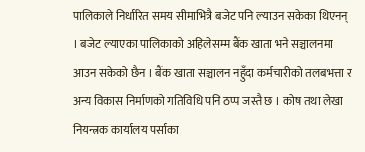पालिकाले निर्धारित समय सीमाभित्रै बजेट पनि ल्याउन सकेका थिएनन् । बजेट ल्याएका पालिकाको अहिलेसम्म बैंक खाता भने सञ्चालनमा आउन सकेको छैन । बैंक खाता सञ्चालन नहुँदा कर्मचारीको तलबभत्ता र अन्य विकास निर्माणको गतिविधि पनि ठप्प जस्तै छ । कोष तथा लेखा नियन्त्रक कार्यालय पर्साका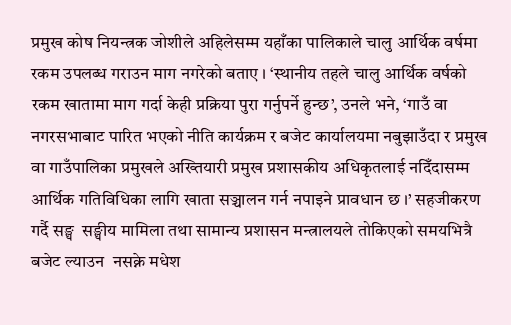प्रमुख कोष नियन्त्रक जोशीले अहिलेसम्म यहाँका पालिकाले चालु आर्थिक वर्षमा रकम उपलब्ध गराउन माग नगरेको बताए । ‘स्थानीय तहले चालु आर्थिक वर्षको रकम खातामा माग गर्दा केही प्रक्रिया पुरा गर्नुपर्ने हुन्छ’, उनले भने, ‘गाउँ वा नगरसभाबाट पारित भएको नीति कार्यक्रम र बजेट कार्यालयमा नबुझाउँदा र प्रमुख वा गाउँपालिका प्रमुखले अख्तियारी प्रमुख प्रशासकीय अधिकृतलाई नदिँदासम्म आर्थिक गतिविधिका लागि खाता सञ्चालन गर्न नपाइने प्रावधान छ ।’ सहजीकरण गर्दै सङ्घ  सङ्घीय मामिला तथा सामान्य प्रशासन मन्त्रालयले तोकिएको समयभित्रै बजेट ल्याउन  नसक्ने मधेश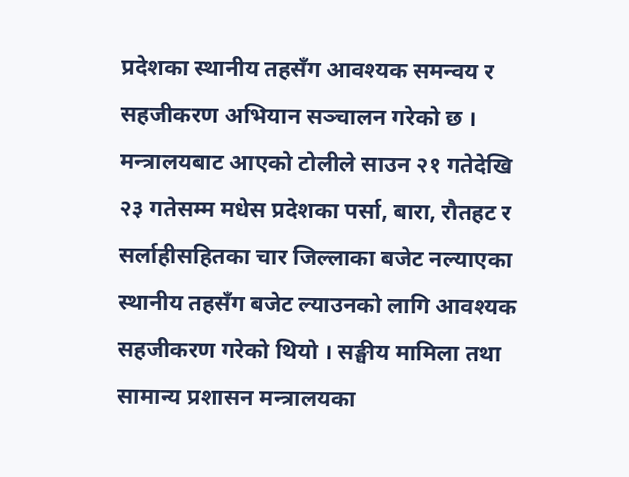प्रदेशका स्थानीय तहसँग आवश्यक समन्वय र सहजीकरण अभियान सञ्चालन गरेको छ । मन्त्रालयबाट आएको टोलीले साउन २१ गतेदेखि २३ गतेसम्म मधेस प्रदेशका पर्सा, बारा, रौतहट र सर्लाहीसहितका चार जिल्लाका बजेट नल्याएका स्थानीय तहसँग बजेट ल्याउनको लागि आवश्यक सहजीकरण गरेको थियो । सङ्घीय मामिला तथा सामान्य प्रशासन मन्त्रालयका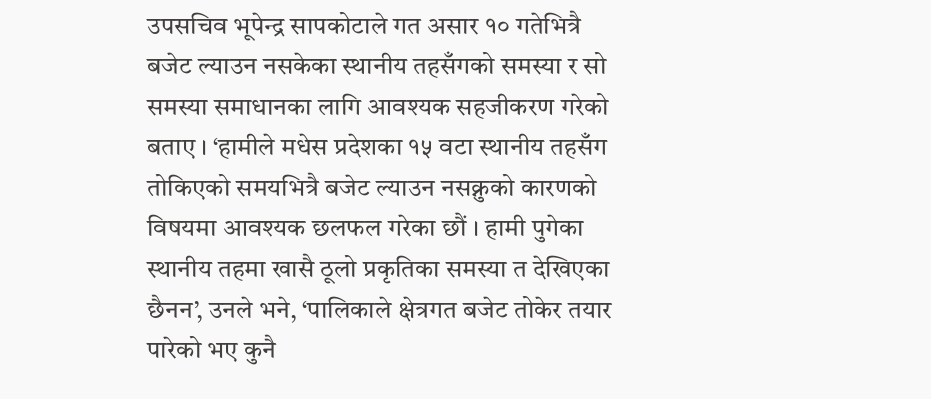उपसचिव भूपेन्द्र सापकोटाले गत असार १० गतेभित्रै बजेट ल्याउन नसकेका स्थानीय तहसँगको समस्या र सो समस्या समाधानका लागि आवश्यक सहजीकरण गरेको बताए । ‘हामीले मधेस प्रदेशका १५ वटा स्थानीय तहसँग तोकिएको समयभित्रै बजेट ल्याउन नसक्नुको कारणको विषयमा आवश्यक छलफल गरेका छौं । हामी पुगेका स्थानीय तहमा खासै ठूलो प्रकृतिका समस्या त देखिएका छैनन’, उनले भने, ‘पालिकाले क्षेत्रगत बजेट तोकेर तयार पारेको भए कुनै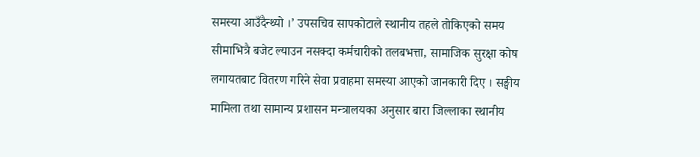समस्या आउँदैन्थ्यो ।’ उपसचिव सापकोटाले स्थानीय तहले तोकिएको समय सीमाभित्रै बजेट ल्याउन नसक्दा कर्मचारीको तलबभत्ता, सामाजिक सुरक्षा कोष लगायतबाट वितरण गरिने सेवा प्रवाहमा समस्या आएको जानकारी दिए । सङ्घीय मामिला तथा सामान्य प्रशासन मन्त्रालयका अनुसार बारा जिल्लाका स्थानीय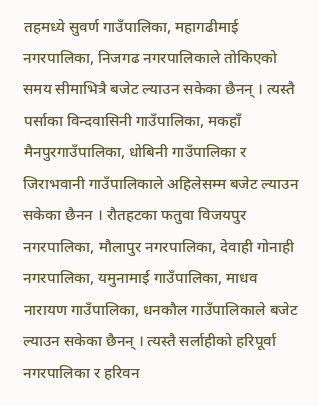तहमध्ये सुवर्ण गाउँपालिका, महागढीमाई नगरपालिका, निजगढ नगरपालिकाले तोकिएको समय सीमाभित्रै बजेट ल्याउन सकेका छैनन् । त्यस्तै पर्साका विन्दवासिनी गाउँपालिका, मकहाँ मैनपुरगाउँपालिका, धोबिनी गाउँपालिका र जिराभवानी गाउँपालिकाले अहिलेसम्म बजेट ल्याउन सकेका छैनन । रौतहटका फतुवा विजयपुर नगरपालिका, मौलापुर नगरपालिका, देवाही गोनाही नगरपालिका, यमुनामाई गाउँपालिका, माधव नारायण गाउँपालिका, धनकौल गाउँपालिकाले बजेट ल्याउन सकेका छैनन् । त्यस्तै सर्लाहीको हरिपूर्वा नगरपालिका र हरिवन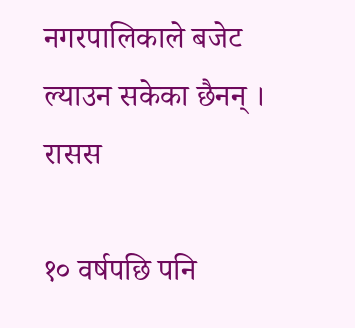नगरपालिकाले बजेट ल्याउन सकेका छैनन् । रासस

१० वर्षपछि पनि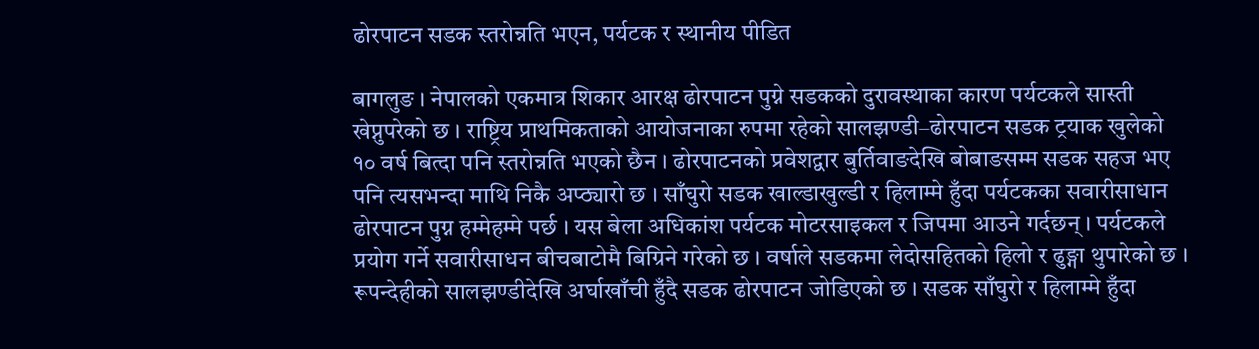ढोरपाटन सडक स्तरोन्नति भएन, पर्यटक र स्थानीय पीडित

बागलुङ । नेपालको एकमात्र शिकार आरक्ष ढोरपाटन पुग्ने सडकको दुरावस्थाका कारण पर्यटकले सास्ती खेप्नुपरेको छ । राष्ट्रिय प्राथमिकताको आयोजनाका रुपमा रहेको सालझण्डी–ढोरपाटन सडक ट्रयाक खुलेको १० वर्ष बित्दा पनि स्तरोन्नति भएको छैन । ढोरपाटनको प्रवेशद्वार बुर्तिवाङदेखि बोबाङसम्म सडक सहज भए पनि त्यसभन्दा माथि निकै अप्ठ्यारो छ । साँघुरो सडक खाल्डाखुल्डी र हिलाम्मे हुँदा पर्यटकका सवारीसाधान ढोरपाटन पुग्न हम्मेहम्मे पर्छ । यस बेला अधिकांश पर्यटक मोटरसाइकल र जिपमा आउने गर्दछन् । पर्यटकले प्रयोग गर्ने सवारीसाधन बीचबाटोमै बिग्रिने गरेको छ । वर्षाले सडकमा लेदोसहितको हिलो र ढुङ्गा थुपारेको छ । रूपन्देहीको सालझण्डीदेखि अर्घाखाँची हुँदै सडक ढोरपाटन जोडिएको छ । सडक साँघुरो र हिलाम्मे हुँदा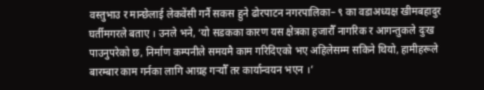वस्तुभाउ र मान्छेलाई लेकवेंसी गर्नै सकस हुने ढोरपाटन नगरपालिका– ९ का वडाअध्यक्ष खीमबहादुर घर्तीमगरले बताए । उनले भने, ‘यो सडकका कारण यस क्षेत्रका हजारौँ नागरिक र आगन्तुकले दुःख पाउनुपरेको छ, निर्माण कम्पनीले समयमै काम गरिदिएको भए अहिलेसम्म सकिने थियो, हामीहरूले बारम्बार काम गर्नका लागि आग्रह गर्‍यौँ तर कार्यान्वयन भएन ।’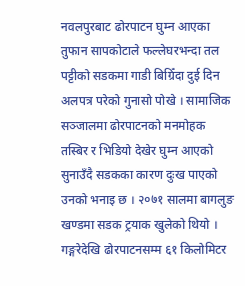नवलपुरबाट ढोरपाटन घुम्न आएका तुफान सापकोटाले फल्लेघरभन्दा तल पट्टीको सडकमा गाडी बिग्रिँदा दुई दिन अलपत्र परेको गुनासो पोखे । सामाजिक सञ्जालमा ढोरपाटनको मनमोहक तस्बिर र भिडियो देखेर घुम्न आएको सुनाउँदै सडकका कारण दुःख पाएको उनको भनाइ छ । २०७१ सालमा बागलुङ खण्डमा सडक ट्रयाक खुलेको थियो । गङ्गरेदेखि ढोरपाटनसम्म ६१ किलोमिटर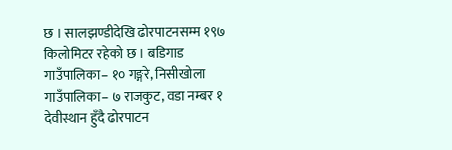छ । सालझण्डीदेखि ढोरपाटनसम्म १९७ किलोमिटर रहेको छ । बडिगाड गाउँपालिका– १० गङ्गरे, निसीखोला गाउँपालिका– ७ राजकुट, वडा नम्बर १ देवीस्थान हुँदै ढोरपाटन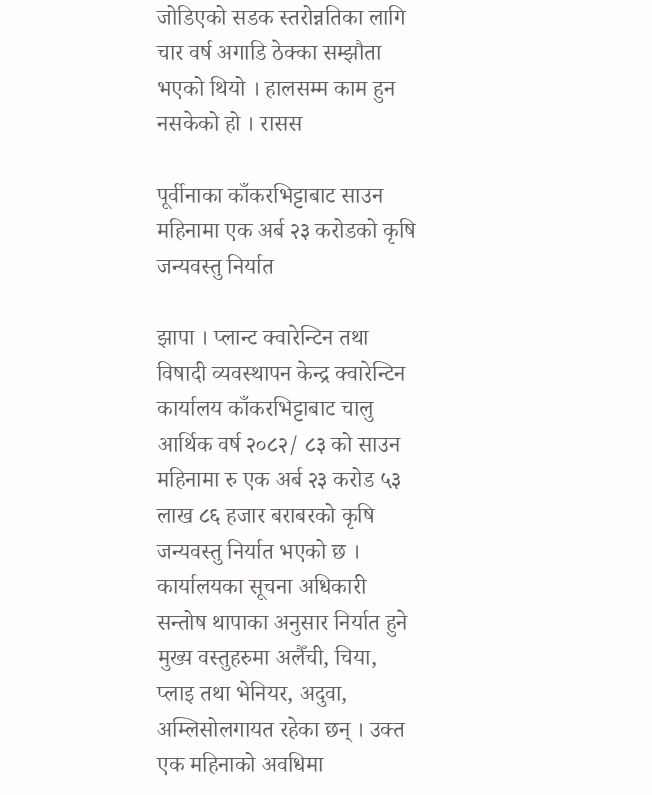जोडिएको सडक स्तरोन्नतिका लागि चार वर्ष अगाडि ठेक्का सम्झौता भएको थियो । हालसम्म काम हुन नसकेको हो । रासस

पूर्वीनाका काँकरभिट्टाबाट साउन महिनामा एक अर्ब २३ करोडको कृषि जन्यवस्तु निर्यात

झापा । प्लान्ट क्वारेन्टिन तथा विषादी व्यवस्थापन केन्द्र क्वारेन्टिन कार्यालय काँकरभिट्टाबाट चालु आर्थिक वर्ष २०८२/ ८३ को साउन महिनामा रु एक अर्ब २३ करोड ५३ लाख ८६ हजार बराबरको कृषि जन्यवस्तु निर्यात भएको छ । कार्यालयका सूचना अधिकारी सन्तोष थापाका अनुसार निर्यात हुने मुख्य वस्तुहरुमा अलैँची, चिया, प्लाइ तथा भेनियर, अदुवा, अम्लिसोलगायत रहेका छन् । उक्त एक महिनाको अवधिमा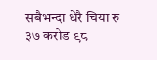सबैभन्दा धेरै चिया रु ३७ करोड ९८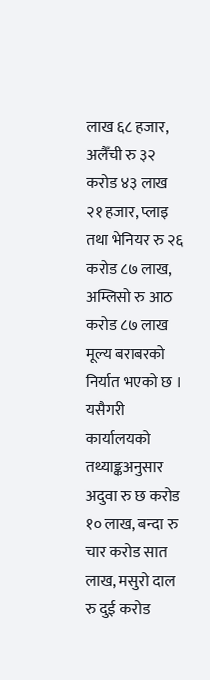लाख ६८ हजार, अलैँची रु ३२ करोड ४३ लाख २१ हजार, प्लाइ तथा भेनियर रु २६ करोड ८७ लाख, अम्लिसो रु आठ करोड ८७ लाख मूल्य बराबरको निर्यात भएको छ । यसैगरी कार्यालयको तथ्याङ्कअनुसार अदुवा रु छ करोड १० लाख, बन्दा रु चार करोड सात लाख, मसुरो दाल रु दुई करोड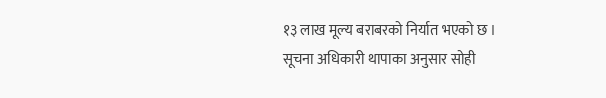१३ लाख मूल्य बराबरको निर्यात भएको छ । सूचना अधिकारी थापाका अनुसार सोही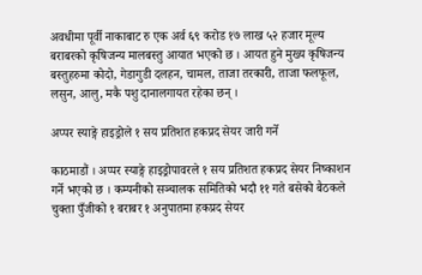अवधीमा पूर्वी नाकाबाट रु एक अर्व ६९ करोड १७ लाख ५२ हजार मूल्य बराबरको कृषिजन्य मालबस्तु आयात भएको छ । आयत हुने मुख्य कृषिजन्य बस्तुहरुमा कोदो, गेडागुडी दलहन, चामल, ताजा तरकारी, ताजा फलफूल, लसुन, आलु, मकै पशु दानालगायत रहेका छन् ।

अप्पर स्याङ्गे हाइड्रोले १ सय प्रतिशत हकप्रद सेयर जारी गर्ने

काठमाडौं । अप्पर स्याङ्गे हाइड्रोपावरले १ सय प्रतिशत हकप्रद सेयर निष्काशन गर्ने भएको छ । कम्पनीको सञ्चालक समितिको भदौ ११ गते बसेको बैठकले चुक्ता पुँजीको १ बराबर १ अनुपातमा हकप्रद सेयर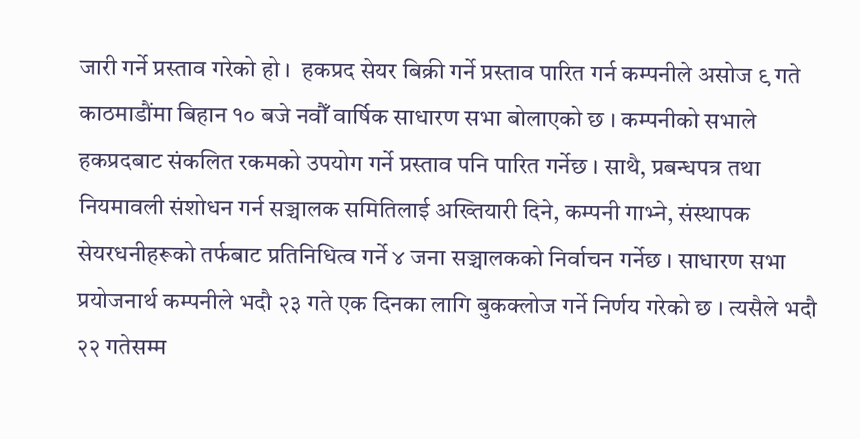जारी गर्ने प्रस्ताव गरेको हो ।  हकप्रद सेयर बिक्री गर्ने प्रस्ताव पारित गर्न कम्पनीले असोज ९ गते काठमाडौंमा बिहान १० बजे नवौँ वार्षिक साधारण सभा बोलाएको छ । कम्पनीको सभाले हकप्रदबाट संकलित रकमको उपयोग गर्ने प्रस्ताव पनि पारित गर्नेछ । साथै, प्रबन्धपत्र तथा नियमावली संशोधन गर्न सञ्चालक समितिलाई अख्तियारी दिने, कम्पनी गाभ्ने, संस्थापक सेयरधनीहरूको तर्फबाट प्रतिनिधित्व गर्ने ४ जना सञ्चालकको निर्वाचन गर्नेछ । साधारण सभा प्रयोजनार्थ कम्पनीले भदौ २३ गते एक दिनका लागि बुकक्लोज गर्ने निर्णय गरेको छ । त्यसैले भदौ २२ गतेसम्म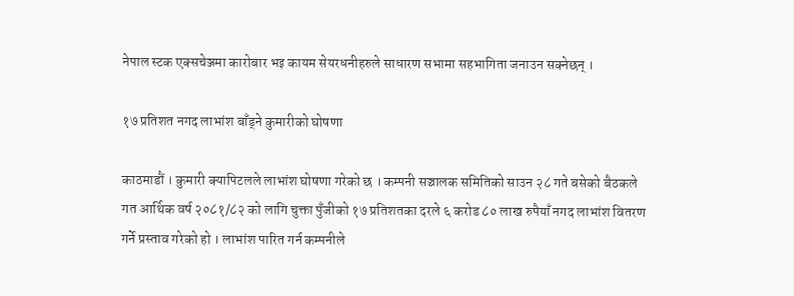नेपाल स्टक एक्सचेञ्जमा कारोबार भइ कायम सेयरधनीहरुले साधारण सभामा सहभागिता जनाउन सक्नेछन् ।

१७ प्रतिशत नगद लाभांश बाँड्ने कुमारीको घोषणा

काठमाडौं । कुमारी क्यापिटलले लाभांश घोषणा गरेको छ । कम्पनी सञ्चालक समितिको साउन २८ गते बसेको बैठकले गत आर्थिक वर्ष २०८१/८२ को लागि चुक्ता पुँजीको १७ प्रतिशतका दरले ६ करोड ८० लाख रुपैयाँ नगद लाभांश वितरण गर्ने प्रस्ताव गरेको हो । लाभांश पारित गर्न कम्पनीले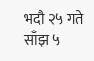भदौ २५ गते साँझ ५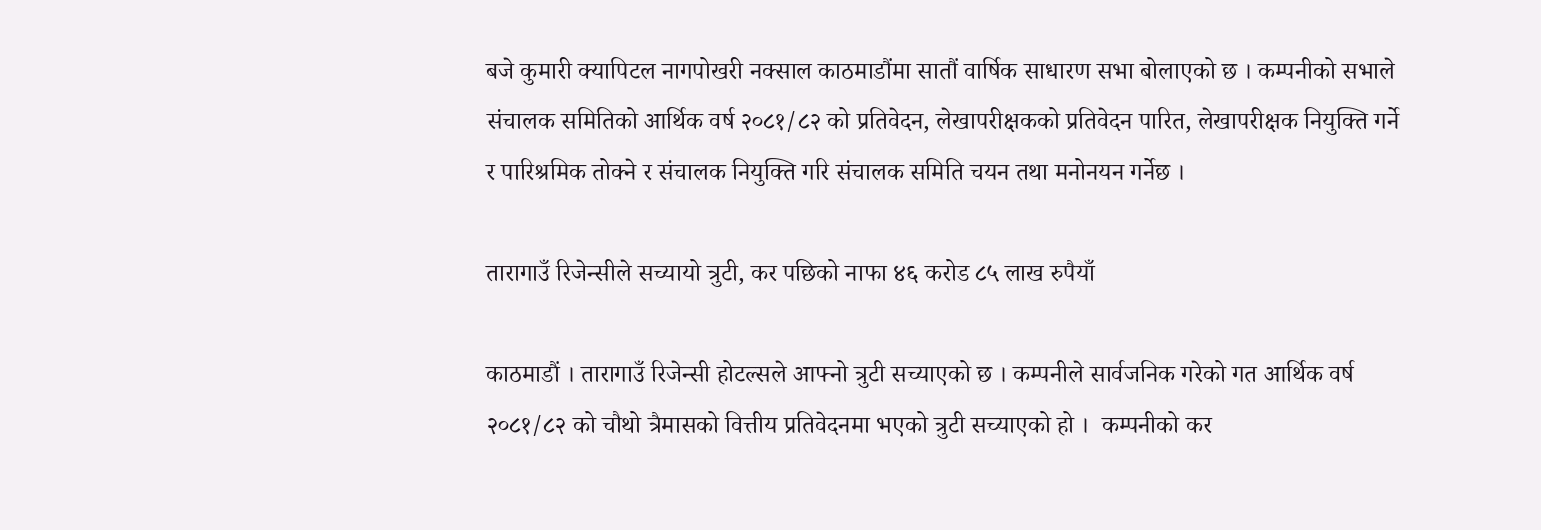बजे कुमारी क्यापिटल नागपोखरी नक्साल काठमाडौंमा सातौं वार्षिक साधारण सभा बोलाएको छ । कम्पनीको सभाले संचालक समितिको आर्थिक वर्ष २०८१/८२ को प्रतिवेदन, लेखापरीक्षकको प्रतिवेदन पारित, लेखापरीक्षक नियुक्ति गर्ने र पारिश्रमिक तोक्ने र संचालक नियुक्ति गरि संचालक समिति चयन तथा मनोनयन गर्नेछ ।

तारागाउँ रिजेन्सीले सच्यायो त्रुटी, कर पछिको नाफा ४६ करोड ८५ लाख रुपैयाँ

काठमाडौं । तारागाउँ रिजेन्सी होटल्सले आफ्नो त्रुटी सच्याएको छ । कम्पनीले सार्वजनिक गरेको गत आर्थिक वर्ष २०८१/८२ को चौथो त्रैमासको वित्तीय प्रतिवेदनमा भएको त्रुटी सच्याएको हो ।  कम्पनीको कर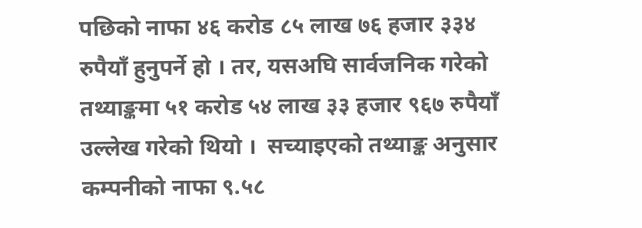पछिको नाफा ४६ करोड ८५ लाख ७६ हजार ३३४ रुपैयाँ हुनुपर्ने हो । तर, यसअघि सार्वजनिक गरेको तथ्याङ्कमा ५१ करोड ५४ लाख ३३ हजार ९६७ रुपैयाँ उल्लेख गरेको थियो ।  सच्याइएको तथ्याङ्क अनुसार कम्पनीको नाफा ९.५८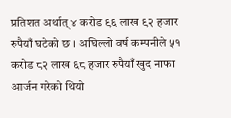प्रतिशत अर्थात् ४ करोड ९६ लाख ९२ हजार रुपैयाँ घटेको छ । अघिल्लो वर्ष कम्पनीले ५१ करोड ८२ लाख ६८ हजार रुपैयाँ खुद नाफा आर्जन गरेको थियो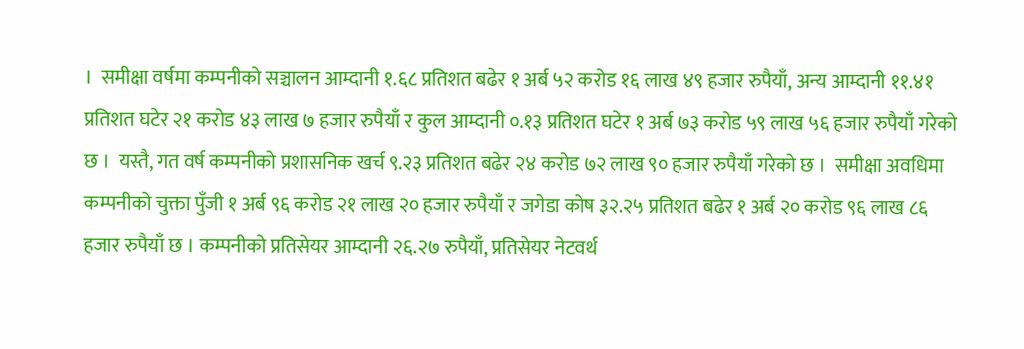।  समीक्षा वर्षमा कम्पनीको सञ्चालन आम्दानी १.६८ प्रतिशत बढेर १ अर्ब ५२ करोड १६ लाख ४९ हजार रुपैयाँ, अन्य आम्दानी ११.४१ प्रतिशत घटेर २१ करोड ४३ लाख ७ हजार रुपैयाँ र कुल आम्दानी ०.१३ प्रतिशत घटेर १ अर्ब ७३ करोड ५९ लाख ५६ हजार रुपैयाँ गरेको छ ।  यस्तै, गत वर्ष कम्पनीको प्रशासनिक खर्च ९.२३ प्रतिशत बढेर २४ करोड ७२ लाख ९० हजार रुपैयाँ गरेको छ ।  समीक्षा अवधिमा कम्पनीको चुक्ता पुँजी १ अर्ब ९६ करोड २१ लाख २० हजार रुपैयाँ र जगेडा कोष ३२.२५ प्रतिशत बढेर १ अर्ब २० करोड ९६ लाख ८६ हजार रुपैयाँ छ । कम्पनीको प्रतिसेयर आम्दानी २६.२७ रुपैयाँ, प्रतिसेयर नेटवर्थ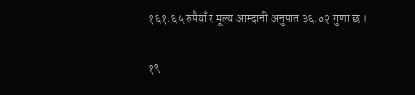१६१.६५ रुपैयाँ र मूल्य आम्दानी अनुपात ३६.०२ गुणा छ ।

१९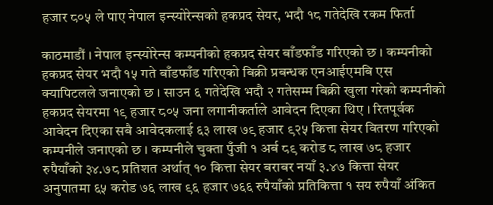हजार ८०५ ले पाए नेपाल इन्स्योरेन्सको हकप्रद सेयर, भदौ १८ गतेदेखि रकम फिर्ता

काठमाडौं । नेपाल इन्स्योरेन्स कम्पनीको हकप्रद सेयर बाँडफाँड गरिएको छ । कम्पनीको हकप्रद सेयर भदौ १५ गते बाँडफाँड गरिएको बिक्री प्रबन्धक एनआईएमबि एस क्यापिटलले जनाएको छ । साउन ६ गतेदेखि भदौ २ गतेसम्म बिक्री खुला गरेको कम्पनीको हकप्रद सेयरमा १९ हजार ८०५ जना लगानीकर्ताले आवेदन दिएका थिए । रितपूर्वक आवेदन दिएका सबै आवेदकलाई ६३ लाख ७९ हजार ९२५ कित्ता सेयर वितरण गरिएको कम्पनीले जनाएको छ । कम्पनीले चुक्ता पुँजी १ अर्ब ८९ करोड ८ लाख ७८ हजार रुपैयाँको ३४.७८ प्रतिशत अर्थात् १० कित्ता सेयर बराबर नयाँ ३.४७ कित्ता सेयर अनुपातमा ६५ करोड ७६ लाख ९६ हजार ७६६ रुपैयाँको प्रतिकित्ता १ सय रुपैयाँ अंकित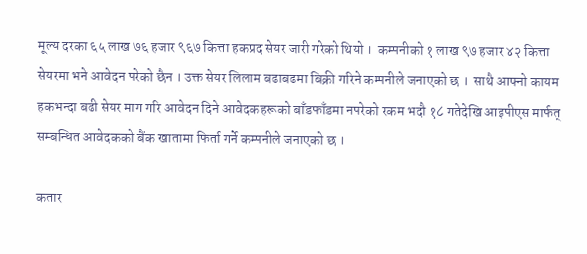मूल्य दरका ६५ लाख ७६ हजार ९६७ कित्ता हकप्रद सेयर जारी गरेको थियो ।  कम्पनीको १ लाख ९७ हजार ४२ कित्ता सेयरमा भने आवेदन परेको छैन । उक्त सेयर लिलाम बढाबढमा बिक्री गरिने कम्पनीले जनाएको छ ।  साथै आफ्नो कायम हकभन्दा बढी सेयर माग गरि आवेदन दिने आवेदकहरूको बाँडफाँडमा नपरेको रकम भदौ १८ गतेदेखि आइपीएस मार्फत् सम्बन्धित आवेदकको बैंक खातामा फिर्ता गर्ने कम्पनीले जनाएको छ ।

कतार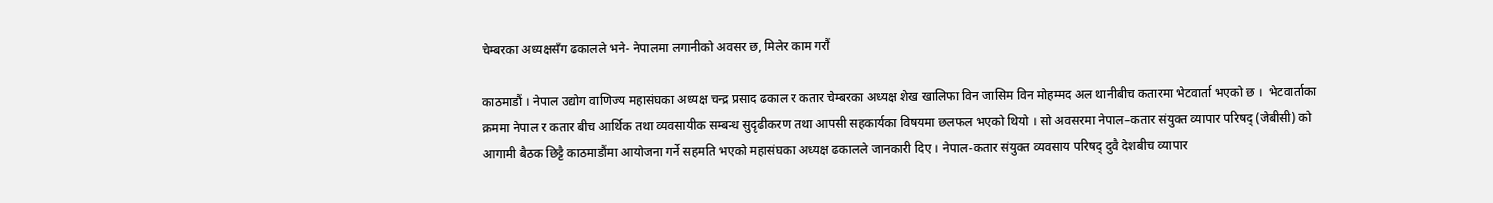चेम्बरका अध्यक्षसँग ढकालले भने- नेपालमा लगानीको अवसर छ, मिलेर काम गरौं

काठमाडौं । नेपाल उद्योग वाणिज्य महासंघका अध्यक्ष चन्द्र प्रसाद ढकाल र कतार चेम्बरका अध्यक्ष शेख खालिफा विन जासिम विन मोहम्मद अल थानीबीच कतारमा भेटवार्ता भएको छ ।  भेटवार्ताका क्रममा नेपाल र कतार बीच आर्थिक तथा व्यवसायीक सम्बन्ध सुदृढीकरण तथा आपसी सहकार्यका विषयमा छलफल भएको थियो । सो अवसरमा नेपाल–कतार संयुक्त व्यापार परिषद् (जेबीसी) को आगामी बैठक छिट्टै काठमाडौंमा आयोजना गर्ने सहमति भएको महासंघका अध्यक्ष ढकालले जानकारी दिए । नेपाल-कतार संयुक्त व्यवसाय परिषद् दुवै देशबीच व्यापार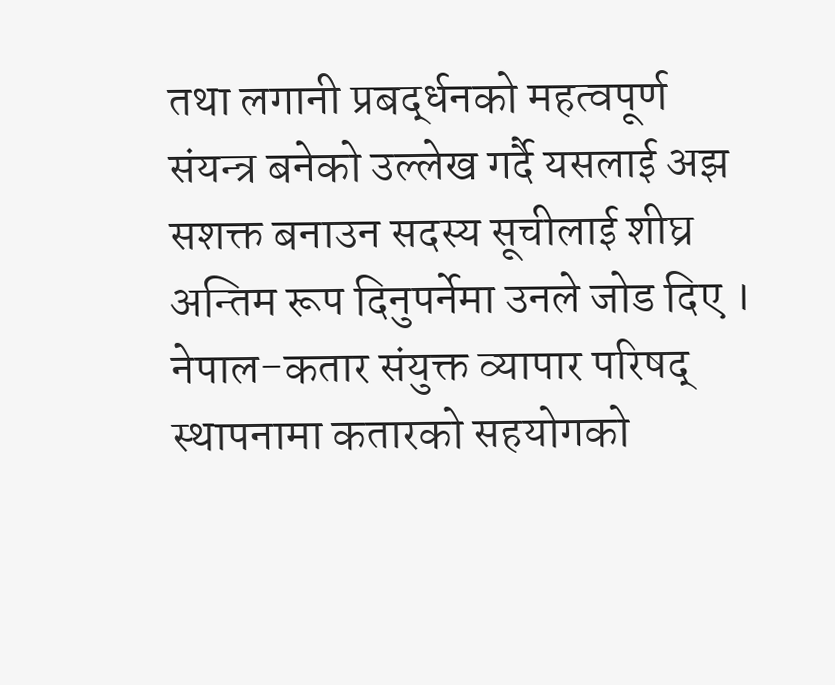तथा लगानी प्रबर्द्धनको महत्वपूर्ण संयन्त्र बनेको उल्लेख गर्दै यसलाई अझ सशक्त बनाउन सदस्य सूचीलाई शीघ्र अन्तिम रूप दिनुपर्नेमा उनले जोड दिए ।  नेपाल-कतार संयुक्त व्यापार परिषद् स्थापनामा कतारको सहयोगको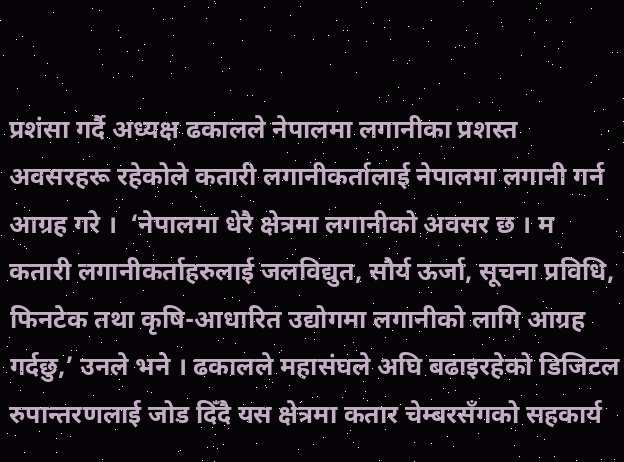प्रशंसा गर्दै अध्यक्ष ढकालले नेपालमा लगानीका प्रशस्त अवसरहरू रहेकोले कतारी लगानीकर्तालाई नेपालमा लगानी गर्न आग्रह गरे ।  ‘नेपालमा धेरै क्षेत्रमा लगानीको अवसर छ । म कतारी लगानीकर्ताहरुलाई जलविद्युत, सौर्य ऊर्जा, सूचना प्रविधि, फिनटेक तथा कृषि-आधारित उद्योगमा लगानीको लागि आग्रह गर्दछु,’ उनले भने । ढकालले महासंघले अघि बढाइरहेको डिजिटल रुपान्तरणलाई जोड दिँदै यस क्षेत्रमा कतार चेम्बरसँगको सहकार्य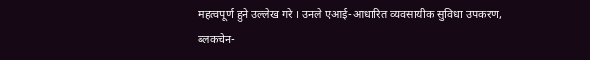महत्वपूर्ण हुने उल्लेख गरे । उनले एआई-आधारित व्यवसायीक सुविधा उपकरण, ब्लकचेन-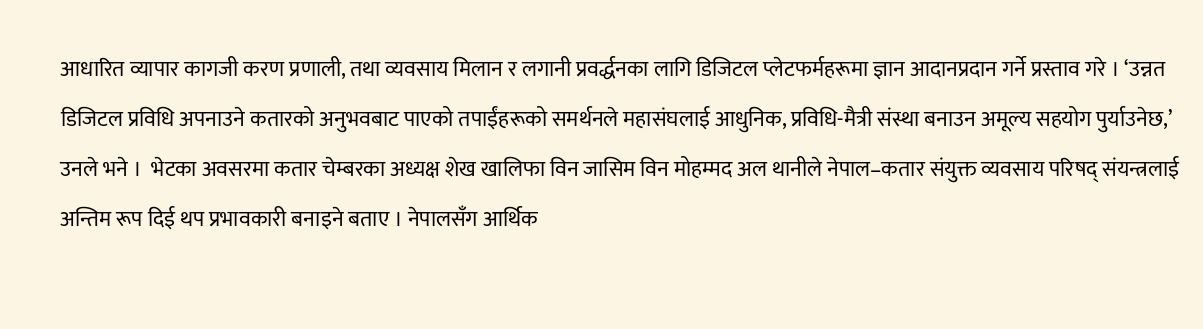आधारित व्यापार कागजी करण प्रणाली, तथा व्यवसाय मिलान र लगानी प्रवर्द्धनका लागि डिजिटल प्लेटफर्महरूमा ज्ञान आदानप्रदान गर्ने प्रस्ताव गरे । ‘उन्नत डिजिटल प्रविधि अपनाउने कतारको अनुभवबाट पाएको तपाईंहरूको समर्थनले महासंघलाई आधुनिक, प्रविधि-मैत्री संस्था बनाउन अमूल्य सहयोग पुर्याउनेछ,’ उनले भने ।  भेटका अवसरमा कतार चेम्बरका अध्यक्ष शेख खालिफा विन जासिम विन मोहम्मद अल थानीले नेपाल–कतार संयुक्त व्यवसाय परिषद् संयन्त्रलाई अन्तिम रूप दिई थप प्रभावकारी बनाइने बताए । नेपालसँग आर्थिक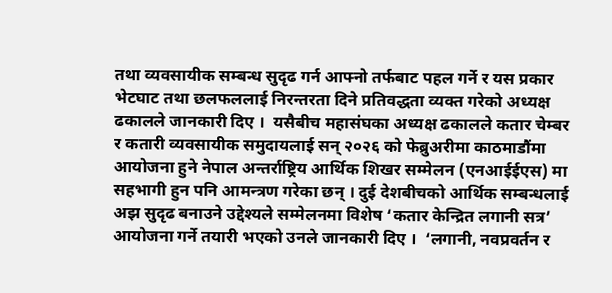तथा व्यवसायीक सम्बन्ध सुदृढ गर्न आफ्नो तर्फबाट पहल गर्ने र यस प्रकार भेटघाट तथा छलफललाई निरन्तरता दिने प्रतिवद्धता व्यक्त गरेको अध्यक्ष ढकालले जानकारी दिए ।  यसैबीच महासंघका अध्यक्ष ढकालले कतार चेम्बर र कतारी व्यवसायीक समुदायलाई सन् २०२६ को फेब्रुअरीमा काठमाडौंमा आयोजना हुने नेपाल अन्तर्राष्ट्रिय आर्थिक शिखर सम्मेलन (एनआईईएस) मा सहभागी हुन पनि आमन्त्रण गरेका छन् । दुई देशबीचको आर्थिक सम्बन्धलाई अझ सुदृढ बनाउने उद्देश्यले सम्मेलनमा विशेष ‘कतार केन्द्रित लगानी सत्र’ आयोजना गर्ने तयारी भएको उनले जानकारी दिए ।  ‘लगानी, नवप्रवर्तन र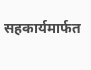सहकार्यमार्फत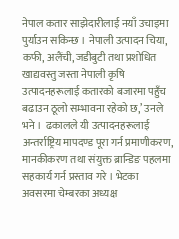नेपाल कतार साझेदारीलाई नयाँ उचाइमा पुर्याउन सकिन्छ । नेपाली उत्पादन चिया, कफी, अलैंची, जडीबुटी तथा प्रशोधित खाद्यवस्तु जस्ता नेपाली कृषि उत्पादनहरूलाई कतारको बजारमा पहुँच बढाउन ठूलो सम्भावना रहेको छ,’ उनले भने ।  ढकालले यी उत्पादनहरूलाई अन्तर्राष्ट्रिय मापदण्ड पूरा गर्न प्रमाणीकरण, मानकीकरण तथा संयुक्त ब्रान्डिङ पहलमा सहकार्य गर्न प्रस्ताव गरे । भेटका अवसरमा चेम्बरका अध्यक्ष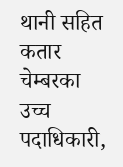थानी सहित कतार चेम्बरका उच्च पदाधिकारी,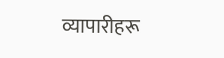व्यापारीहरू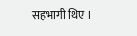सहभागी थिए ।